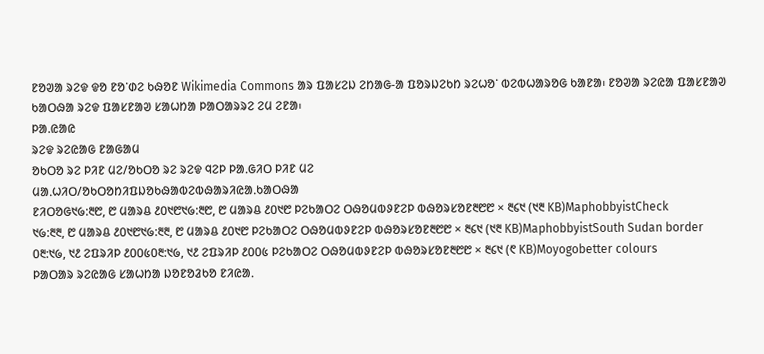ᱱᱚᱣᱟ ᱨᱮᱫ ᱫᱚ ᱱᱚᱸᱰᱮ ᱠᱷᱚᱱ Wikimedia Commons ᱟᱨ ᱯᱟᱥᱮᱡ ᱮᱴᱟᱜ-ᱟ ᱯᱚᱨᱡᱮᱠᱴ ᱨᱮᱦᱚᱸ ᱵᱮᱵᱦᱟᱨᱚᱜ ᱠᱟᱱᱟ᱾ ᱱᱚᱣᱟ ᱨᱮᱭᱟ ᱯᱟᱥᱱᱟᱣ ᱠᱟᱛᱷᱟ ᱨᱮᱫ ᱯᱟᱥᱱᱟᱣ ᱥᱟᱦᱴᱟ ᱞᱟᱛᱟᱨᱨᱮ ᱮᱢ ᱮᱱᱟ᱾
ᱞᱟ.ᱭᱟᱭ
ᱨᱮᱫ ᱨᱮᱭᱟᱜ ᱱᱟᱜᱟᱢ
ᱚᱠᱛᱚ ᱨᱮ ᱞᱤᱱ ᱢᱮ/ᱚᱠᱛᱚ ᱨᱮ ᱨᱮᱫ ᱧᱮᱞ ᱞᱟᱹᱜᱤᱛ ᱞᱤᱱ ᱢᱮ
ᱢᱟᱹᱦᱤᱛ/ᱚᱠᱛᱚᱴᱤᱯᱡᱚᱠᱷᱟᱵᱮᱵᱷᱟᱨᱤᱭᱟᱹᱠᱟᱛᱷᱟ
ᱱᱤᱛᱚᱜ᱑᱙:᱓᱘, ᱘ ᱢᱟᱨᱪ ᱒᱐᱑᱘᱑᱙:᱓᱘, ᱘ ᱢᱟᱨᱪ ᱒᱐᱑᱘ ᱞᱮᱠᱟᱛᱮ ᱛᱷᱚᱢᱵᱽᱱᱮᱞ ᱵᱷᱚᱨᱥᱚᱱ᱓᱘᱘ × ᱓᱔᱑ (᱑᱓ KB)MaphobbyistCheck
᱑᱙:᱓᱓, ᱘ ᱢᱟᱨᱪ ᱒᱐᱑᱘᱑᱙:᱓᱓, ᱘ ᱢᱟᱨᱪ ᱒᱐᱑᱘ ᱞᱮᱠᱟᱛᱮ ᱛᱷᱚᱢᱵᱽᱱᱮᱞ ᱵᱷᱚᱨᱥᱚᱱ᱓᱘᱘ × ᱓᱔᱑ (᱑᱓ KB)MaphobbyistSouth Sudan border
᱐᱓:᱑᱙, ᱑᱒ ᱮᱯᱨᱤᱞ ᱒᱐᱐᱕᱐᱓:᱑᱙, ᱑᱒ ᱮᱯᱨᱤᱞ ᱒᱐᱐᱕ ᱞᱮᱠᱟᱛᱮ ᱛᱷᱚᱢᱵᱽᱱᱮᱞ ᱵᱷᱚᱨᱥᱚᱱ᱓᱘᱘ × ᱓᱔᱑ (᱖ KB)Moyogobetter colours
ᱞᱟᱛᱟᱨ ᱨᱮᱭᱟᱜ ᱥᱟᱦᱴᱟ ᱡᱚᱱᱚᱲᱠᱚ ᱱᱤᱭᱟᱹ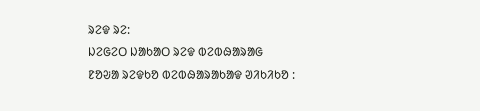ᱨᱮᱫ ᱨᱮ:
ᱡᱮᱜᱮᱛ ᱡᱟᱠᱟᱛ ᱨᱮᱫ ᱵᱮᱵᱷᱟᱨᱟᱜ
ᱱᱚᱶᱟ ᱨᱮᱫᱠᱚ ᱵᱮᱵᱷᱟᱨᱟᱠᱟᱫ ᱣᱤᱠᱤᱠᱚ :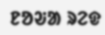ᱱᱚᱶᱟ ᱨᱮᱫ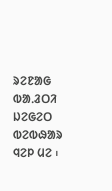ᱨᱮᱱᱟᱜ ᱵᱟᱹᱲᱛᱤ ᱡᱮᱜᱮᱛ ᱵᱮᱵᱷᱟᱨ ᱧᱮᱞ ᱢᱮ ᱾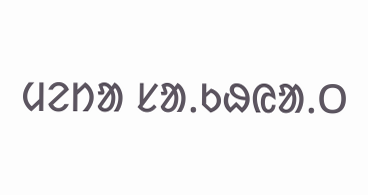ᱢᱮᱴᱟ ᱥᱟᱹᱠᱷᱭᱟᱹᱛ